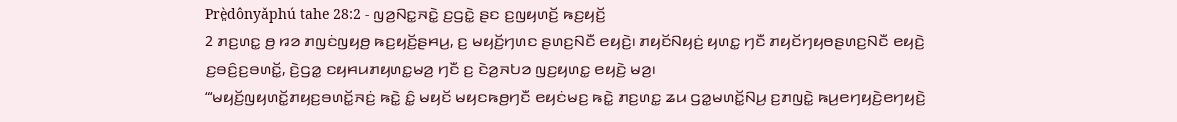Prè̤dônyǎphú tahe 28:2 - ꤜꤤ꤬ꤡꤢ꤭ꤏꤢꤧ꤭ ꤢ꤬ꤞꤢꤧ꤭ ꤔꤢ ꤢ꤬ꤜꤟꤛꤢꤩ꤬ ꤒꤢ꤬ꤟꤢꤩ꤬
2 ꤊꤢ꤬ꤛꤢ꤭ ꤥ꤬ ꤙꤤ ꤊꤜꤢꤦꤜꤟꤥ꤬ ꤒꤢ꤬ꤟꤢꤩ꤬ꤔꤌꤣ꤬, ꤢ꤬ ꤗꤟꤢꤩ꤬ꤚꤛꤢ ꤔꤛꤢ꤬ꤡꤢꤪ ꤕꤟꤢꤧ꤬꤯ ꤊꤟꤢꤩꤡꤟꤢꤦ꤬ ꤟꤛꤢ꤭ ꤚꤢꤪ ꤊꤟꤢꤩꤚꤟꤥꤔꤛꤢ꤬ꤡꤢꤪ ꤕꤟꤢꤧ꤬ ꤢ꤬ꤋꤢꤨ꤬ꤢ꤬ꤋꤛꤢꤩ꤭, ꤢꤧ꤬ꤞꤤ꤭ ꤢꤟꤌꤣꤊꤟꤛꤢ꤭ꤗꤤ꤬ ꤚꤢꤪ ꤢ꤬ ꤢꤧꤤ꤬ꤏꤝꤤ ꤜꤢ꤬ꤟꤛꤢ꤭ ꤕꤟꤢꤧ꤬ ꤗꤤ꤬꤯
“‘ꤗꤟꤢꤩ꤬ꤜꤟꤛꤢꤩ꤭ꤊꤟꤢ꤬ꤋꤛꤢꤩ꤭ꤏꤢꤦ꤬ ꤒꤢꤧ꤭ ꤢꤨ꤭ ꤗꤟꤢꤩ ꤗꤟꤢꤒꤥ꤬ꤚꤢꤪ ꤕꤟꤢꤦꤗꤢ꤬ ꤒꤢꤧ꤭ ꤊꤢ꤬ꤛꤢ꤭ ꤘꤣ ꤞꤤ꤭ꤗꤛꤢꤩ꤭ꤡꤣ꤬ ꤢ꤬ꤊꤜꤢꤧ꤭ ꤒꤣ꤬ꤕꤚꤟꤢꤧ꤬ꤕꤚꤟꤢꤧ꤬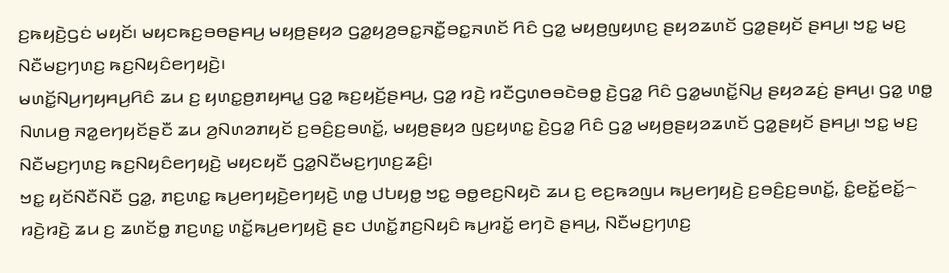ꤢ꤬ꤒꤟꤢꤧ꤬ꤞꤢꤦ ꤗꤟꤢꤩ꤯ ꤗꤟꤢꤒꤢ꤬ꤋꤥꤔꤌꤣ꤬ ꤗꤟꤥ꤬ꤔꤟꤤ ꤞꤤ꤭ꤟꤤ꤬ꤋꤢ꤭ꤏꤢꤪ꤭ꤋꤢ꤭ꤏꤛꤢꤩ ꤖꤢꤨ ꤞꤤ꤭ ꤗꤟꤥ꤬ꤜꤟꤛꤢ꤬ ꤔꤟꤤꤘꤛꤢꤩ ꤞꤤ꤭ꤔꤟꤢꤩ ꤔꤌꤣ꤬꤯ ꤠꤢ꤭ ꤗꤢ꤬ ꤡꤢꤪꤗꤢ꤬ꤚꤛꤢ꤬ ꤒꤢ꤬ꤡꤟꤢꤨꤕꤚꤟꤢꤧ꤬꤯
ꤗꤛꤢꤩ꤭ꤡꤣ꤬ꤚꤟꤌꤣ꤬ꤖꤢꤨ ꤘꤣ ꤢ꤬ ꤟꤛꤢ꤭ꤥ꤬ꤊꤟꤌꤣ꤭ ꤞꤤ꤭ ꤒꤢ꤬ꤟꤢꤩ꤬ꤔꤌꤣ꤬, ꤞꤤ꤭ ꤙꤢꤧ꤬ ꤙꤢꤪꤞꤛꤥꤋꤢꤧꤋꤥ꤭ ꤢꤧ꤬ꤞꤤ꤭ ꤖꤢꤨ ꤞꤤ꤭ꤗꤛꤢꤩ꤭ꤡꤣ꤬ ꤔꤟꤤꤘꤢꤦ꤬ ꤔꤌꤣ꤬꤯ ꤞꤤ꤭ ꤛꤥ꤭ ꤡꤛꤣꤥ꤬ ꤏꤤ꤭ꤕꤚꤟꤢꤩꤔꤢꤪ ꤘꤣ ꤤ꤬ꤡꤛꤤꤊꤟꤢꤩ ꤢ꤬ꤋꤢꤨ꤬ꤢ꤬ꤋꤛꤢꤩ꤭, ꤗꤟꤥ꤬ꤔꤟꤤ ꤜꤢ꤬ꤟꤛꤢ꤭ ꤢꤧ꤬ꤞꤤ꤭ ꤖꤢꤨ ꤞꤤ꤭ ꤗꤟꤥ꤬ꤔꤟꤤꤘꤛꤢꤩ ꤞꤤ꤭ꤔꤟꤢꤩ ꤔꤌꤣ꤬꤯ ꤠꤢ꤭ ꤗꤢ꤬ ꤡꤢꤪꤗꤢ꤬ꤚꤛꤢ꤬ ꤒꤢ꤬ꤡꤟꤢꤨꤕꤚꤟꤢꤧ꤬ ꤗꤟꤢꤟꤢꤪ ꤞꤤ꤭ꤡꤢꤪꤗꤢ꤬ꤚꤛꤢ꤬ꤘꤢꤨ꤬꤯
ꤠꤢ꤭ ꤟꤢꤩꤡꤢꤪꤡꤢꤪ ꤞꤤ꤭, ꤊꤢ꤬ꤛꤢ꤭ ꤒꤣ꤬ꤕꤚꤟꤢꤧ꤬ꤕꤚꤟꤢꤧ꤬ ꤛꤥ꤭ ꤓꤝꤟꤥ꤭ ꤠꤢ꤭ ꤋꤥ꤭ꤕꤢ꤬ꤡꤟꤢꤧ ꤘꤣ ꤢ꤬ ꤕꤢ꤬ꤒꤤꤜꤣ ꤒꤣ꤬ꤕꤚꤟꤢꤧ꤬ ꤢ꤬ꤋꤢꤨ꤬ꤢ꤬ꤋꤛꤢꤩ꤭, ꤢꤨ꤭ꤕꤢꤩ꤭ꤕꤢꤩ꤭꤮ ꤙꤢꤧ꤬ꤙꤢꤧ꤬ ꤘꤣ ꤢ꤬ ꤘꤛꤢꤩꤥ꤭ ꤊꤢ꤬ꤛꤢ꤭ ꤛꤢꤩ꤭ꤒꤣ꤬ꤕꤚꤟꤢꤧ꤬ ꤔꤢ ꤓꤛꤢꤩ꤭ꤊꤢ꤬ꤡꤟꤢꤨ ꤒꤣ꤬ꤙꤢꤩ꤭ ꤕꤚꤢꤧ ꤔꤌꤣ꤬, ꤡꤢꤪꤗꤢ꤬ꤚꤛꤢ꤬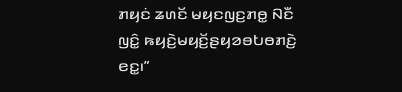ꤊꤟꤢꤦ ꤘꤛꤢꤩ ꤗꤟꤢꤜꤢ꤬ꤊꤥ꤭ ꤡꤢꤪ ꤜꤢꤨ꤭ ꤒꤟꤢꤧ꤬ꤗꤟꤢꤩ꤬ꤔꤟꤤꤋꤝꤥꤊꤢꤧ꤬ ꤕꤢ꤭꤯”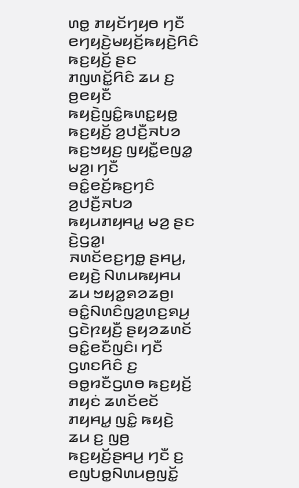ꤛꤥ꤭ ꤊꤟꤢꤩꤚꤟꤥ ꤚꤢꤪ ꤕꤚꤟꤢꤧ꤬ꤗꤟꤢꤩ꤬ꤒꤟꤢꤧ꤬ꤖꤢꤨ ꤒꤢ꤬ꤟꤢꤩ꤬ ꤔꤢ ꤊꤜꤛꤢꤩ꤭ꤖꤢꤨ ꤘꤣ ꤢ꤬ ꤥ꤬ꤕꤟꤢꤪ ꤒꤟꤢꤧ꤬ꤜꤢꤨ꤭ꤒꤛꤢ꤭ꤟꤥ꤭ ꤒꤢ꤬ꤟꤢꤩ꤬ ꤤ꤬ꤓꤢꤪ꤬ꤏꤝꤤ ꤒꤢ꤬ꤠꤟꤢ꤬ ꤜꤟꤢꤪ꤭ꤕꤜꤤ꤭ ꤗꤤ꤬꤯ ꤚꤢꤪ ꤋꤢꤨ꤭ꤕꤢꤩ꤬ꤒꤢ꤬ꤚꤢꤨ ꤤ꤬ꤓꤢꤪ꤬ꤏꤝꤤ ꤒꤟꤣꤊꤟꤌꤣ꤭ ꤗꤤ꤬ ꤔꤢ ꤢꤧ꤬ꤞꤤ꤭꤯
ꤏꤛꤢꤩꤕꤢ꤬ꤚꤥ꤭ ꤔꤌꤣ꤬, ꤕꤟꤢꤧ꤬ ꤡꤛꤣꤒꤟꤌꤣ ꤘꤣ ꤠꤟꤤ꤭ꤎꤤꤘꤥ꤬꤯ ꤋꤢꤨ꤭ꤡꤛꤢꤨꤜꤤ꤬ꤛꤢ꤬ꤎꤣ꤬ ꤞꤢꤧꤐꤟꤢꤪ꤬ ꤔꤟꤤꤘꤛꤢꤩ ꤋꤢꤨ꤭ꤕꤢꤪꤜꤢꤨ꤯ ꤚꤢꤪ ꤞꤛꤢꤖꤢꤨ ꤢ꤬ ꤋꤥ꤭ꤙꤢꤪꤞꤛꤥ ꤒꤢ꤬ꤟꤢꤩ꤬ ꤊꤟꤢꤦ ꤘꤛꤢꤩꤕꤢꤩ ꤊꤟꤌꤣ꤭ ꤜꤢꤨ꤭ ꤒꤟꤢꤧ꤬ ꤘꤣ ꤢ꤬ ꤜꤥ꤬ ꤒꤢ꤬ꤟꤢꤩ꤬ꤔꤌꤣ꤬ ꤚꤢꤪ ꤢ꤬ ꤕꤜꤝꤥ꤭ꤡꤛꤣꤥ꤬ꤜꤢꤩ꤭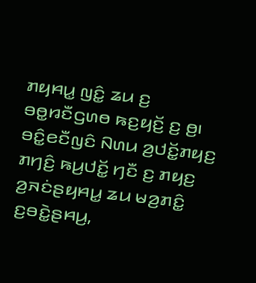ꤊꤟꤌꤣ꤭ ꤜꤢꤨ꤭ ꤘꤣ ꤢ꤬ ꤋꤥ꤭ꤙꤢꤪꤞꤛꤥ ꤒꤢ꤬ꤟꤢꤩ꤬ ꤢ꤬ ꤥ꤬꤯
ꤋꤢꤨ꤭ꤕꤢꤪꤜꤢꤨ ꤡꤛꤣ ꤤ꤬ꤓꤢꤩ꤭ꤊꤟꤢ꤬ ꤊꤚꤢꤨ꤬ ꤒꤣ꤬ꤓꤢꤩ꤭ ꤚꤢꤪ ꤢ꤬ ꤊꤟꤢ꤬ ꤤ꤬ꤏꤢꤦꤔꤟꤌꤣ꤭ ꤘꤣ ꤗꤤ꤬ꤊꤢꤨ꤭ ꤢ꤬ꤋꤢꤧ꤭ꤔꤌꤣ꤬,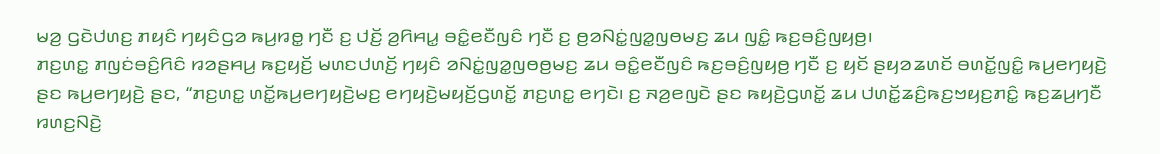ꤗꤤ꤬ ꤞꤢꤧꤓꤛꤢ꤬ ꤊꤟꤢꤨ ꤚꤟꤢꤨꤞꤤ ꤒꤣ꤬ꤙꤥ꤭ ꤚꤢꤪ ꤢ꤬ ꤓꤢꤩ꤬ ꤤ꤬ꤖꤌꤣ꤭ ꤋꤢꤨ꤭ꤕꤢꤪꤜꤢꤨ ꤚꤢꤪ ꤢ꤬ ꤥ꤬ꤤꤡꤢꤦ꤭ꤜꤤ꤭ꤜꤥꤗꤢ꤬ ꤘꤣ ꤜꤢꤨ꤭ ꤒꤢ꤬ꤋꤢꤨ꤬ꤜꤟꤥ꤬꤯
ꤊꤢ꤬ꤛꤢ꤭ ꤊꤜꤢꤦꤋꤢꤨ꤬ꤖꤢꤨ ꤙꤤꤔꤌꤣ꤬ ꤒꤢ꤬ꤟꤢꤩ꤬ ꤗꤛꤢꤓꤛꤢꤩ꤬ ꤚꤟꤢꤨ ꤤꤡꤢꤦ꤭ꤜꤤ꤭ꤜꤥꤥ꤬ꤗꤢ꤬ ꤘꤣ ꤋꤢꤨ꤭ꤕꤢꤪꤜꤢꤨ ꤒꤢ꤬ꤋꤢꤨ꤬ꤜꤟꤥ꤬ ꤚꤢꤪ ꤢ꤬ ꤟꤢꤩ ꤔꤟꤤꤘꤛꤢꤩ ꤋꤛꤢꤩ꤭ꤜꤢꤨ꤭ ꤒꤣ꤬ꤕꤚꤟꤢꤧ꤬ ꤔꤢ ꤒꤣ꤬ꤕꤚꤟꤢꤧ꤬ ꤔꤢ, “ꤊꤢ꤬ꤛꤢ꤭ ꤛꤢꤩ꤭ꤒꤣ꤬ꤕꤚꤟꤢꤧ꤬ꤗꤢ꤬ ꤕꤚꤟꤢꤧ꤬ꤗꤟꤢꤩ꤬ꤞꤛꤢꤩ꤭ ꤊꤢ꤬ꤛꤢ꤭ ꤕꤚꤢꤧ꤯ ꤢ꤬ ꤏꤤ꤬ꤕꤜꤢꤧ ꤔꤢ ꤒꤟꤢꤧ꤬ꤞꤛꤢꤩ꤭ ꤘꤣ ꤓꤛꤢꤩ꤭ꤘꤢꤨ꤬ꤒꤢ꤬ꤠꤟꤢ꤬ꤊꤢꤨ꤭ ꤒꤢ꤬ꤘꤣ꤬ꤚꤢꤪ ꤙꤛꤢ꤬ꤡꤢꤧ꤬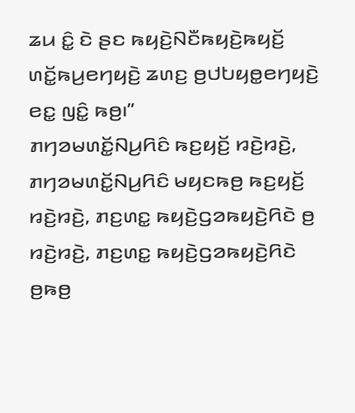ꤘꤣ ꤢꤨ꤭ ꤢꤧ ꤔꤢ ꤒꤟꤢꤧ꤬ꤡꤢꤪꤒꤟꤢꤧ꤬ꤒꤟꤢꤩ꤬ ꤛꤢꤩ꤭ꤒꤣ꤬ꤕꤚꤟꤢꤧ꤬ ꤘꤛꤢ꤬ ꤥ꤬ꤓꤝꤟꤥ꤭ꤕꤚꤟꤢꤧ꤬ ꤕꤢ꤭ ꤜꤢꤨ꤭ ꤒꤥ꤬꤯”
ꤊꤚꤤꤗꤛꤢꤩ꤭ꤡꤣ꤬ꤖꤢꤨ ꤒꤢ꤬ꤟꤢꤩ꤬ ꤙꤢꤧ꤬ꤙꤢꤧ꤬, ꤊꤚꤤꤗꤛꤢꤩ꤭ꤡꤣ꤬ꤖꤢꤨ ꤗꤟꤢꤒꤥ꤬ ꤒꤢ꤬ꤟꤢꤩ꤬ ꤙꤢꤧ꤬ꤙꤢꤧ꤬, ꤊꤢ꤬ꤛꤢ꤭ ꤒꤟꤢꤧ꤬ꤞꤤꤒꤟꤢꤧ꤬ꤖꤢꤧ ꤥ꤬ ꤙꤢꤧ꤬ꤙꤢꤧ꤬, ꤊꤢ꤬ꤛꤢ꤭ ꤒꤟꤢꤧ꤬ꤞꤤꤒꤟꤢꤧ꤬ꤖꤢꤧ ꤥ꤬ꤒꤥ꤬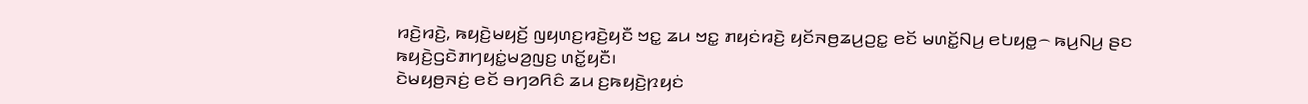ꤙꤢꤧ꤬ꤙꤢꤧ꤬, ꤒꤟꤢꤧ꤬ꤗꤟꤢꤩ꤬ ꤜꤟꤛꤢ꤬ꤙꤢꤧ꤬ꤟꤢꤪ ꤠꤢ꤭ ꤘꤣ ꤠꤢ꤭ ꤊꤟꤢꤦꤙꤢꤧ꤬ ꤟꤢꤩꤏꤥ꤬ꤘꤣ꤬ꤑꤢ꤭ ꤕꤢꤩ ꤗꤛꤢꤩ꤭ꤡꤣ꤬ ꤕꤝꤟꤥ꤭꤮ ꤒꤣ꤬ꤡꤣ꤬ ꤔꤢ ꤒꤟꤢꤧ꤬ꤞꤢꤧꤊꤚꤟꤢꤦ꤭ꤗꤤ꤬ꤜꤢ꤬ ꤛꤢꤩ꤭ꤟꤢꤪ꤯
ꤢꤧꤗꤟꤥ꤬ꤏꤢꤦ꤬ ꤕꤢꤩ ꤋꤚꤤꤖꤢꤨ ꤘꤣ ꤢ꤬ꤒꤟꤢꤧ꤬ꤐꤟꤢꤦ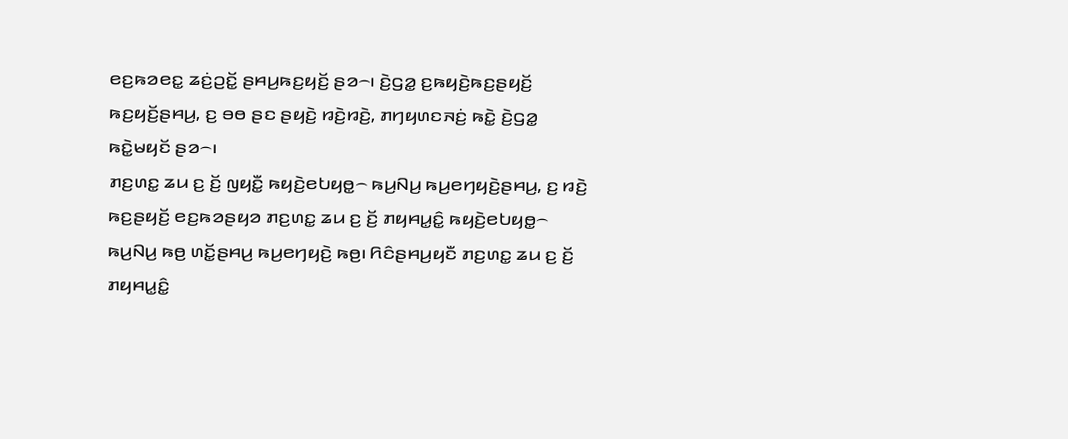ꤕꤢ꤬ꤒꤤꤕꤢ꤭ ꤘꤢꤦ꤬ꤑꤢꤩ꤭ ꤔꤌꤣ꤬ꤒꤢ꤬ꤟꤢꤩ꤬ ꤔꤤ꤮꤯ ꤢꤧ꤬ꤞꤤ꤭ ꤢ꤬ꤒꤟꤢꤧ꤬ꤒꤢ꤬ꤔꤟꤢꤩ꤬ ꤒꤢ꤬ꤟꤢꤩ꤬ꤔꤌꤣ꤬, ꤢ꤬ ꤋꤥ ꤔꤢ ꤔꤟꤢꤧ꤬ ꤙꤢꤧ꤬ꤙꤢꤧ꤬, ꤊꤚꤟꤛꤢꤏꤢꤦ꤬ ꤒꤢꤧ꤭ ꤢꤧ꤬ꤞꤤ꤭ ꤒꤢꤧ꤭ꤗꤟꤢꤩ ꤔꤤ꤮꤯
ꤊꤢ꤬ꤛꤢ꤭ ꤘꤣ ꤢ꤬ ꤢꤩ꤬ ꤜꤟꤢꤪ꤭ ꤒꤟꤢꤧ꤬ꤕꤝꤟꤥ꤭꤮ ꤒꤣ꤬ꤡꤣ꤬ ꤒꤣ꤬ꤕꤚꤟꤢꤧ꤬ꤔꤌꤣ꤬, ꤢ꤬ ꤙꤢꤧ꤬ ꤒꤢ꤬ꤔꤟꤢꤩ꤬ ꤕꤢ꤬ꤒꤤꤔꤟꤤ ꤊꤢ꤬ꤛꤢ꤭ ꤘꤣ ꤢ꤬ ꤢꤩ꤬ ꤊꤟꤌꤣ꤭ꤢꤨ꤭ ꤒꤟꤢꤧ꤬ꤕꤝꤟꤥ꤭꤮ ꤒꤣ꤬ꤡꤣ꤬ ꤒꤥ꤬ ꤛꤢꤩ꤭ꤔꤌꤣ꤬ ꤒꤣ꤬ꤕꤚꤟꤢꤧ꤬ ꤒꤥ꤬꤯ ꤖꤢꤨꤔꤌꤣ꤬ꤟꤢꤪ ꤊꤢ꤬ꤛꤢ꤭ ꤘꤣ ꤢ꤬ ꤢꤩ꤬ ꤊꤟꤌꤣ꤭ꤢꤨ꤭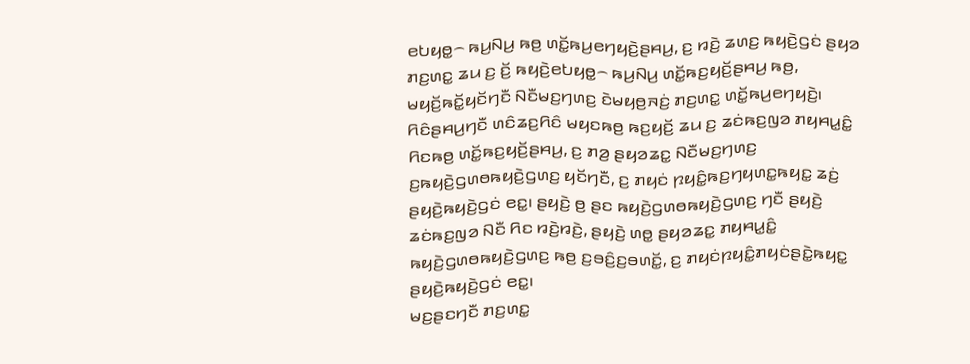ꤕꤝꤟꤥ꤭꤮ ꤒꤣ꤬ꤡꤣ꤬ ꤒꤥ꤬ ꤛꤢꤩ꤭ꤒꤣ꤬ꤕꤚꤟꤢꤧ꤬ꤔꤌꤣ꤬, ꤢ꤬ ꤙꤢꤧ꤬ ꤘꤛꤢ꤬ ꤒꤟꤢꤧ꤬ꤞꤢꤦ ꤔꤟꤤ ꤊꤢ꤬ꤛꤢ꤭ ꤘꤣ ꤢ꤬ ꤢꤩ꤬ ꤒꤟꤢꤧ꤬ꤕꤝꤟꤥ꤭꤮ ꤒꤣ꤬ꤡꤣ꤬ ꤛꤢꤩ꤭ꤒꤢ꤬ꤟꤢꤩ꤬ꤔꤌꤣ꤬ ꤒꤥ꤬, ꤗꤟꤢꤩ꤬ꤒꤢꤩ꤭ꤟꤢꤩꤚꤢꤪ ꤡꤢꤪꤗꤢ꤬ꤚꤛꤢ꤬ ꤢꤧꤗꤟꤥ꤬ꤏꤢꤦ꤬ ꤊꤢ꤬ꤛꤢ꤭ ꤛꤢꤩ꤭ꤒꤣ꤬ꤕꤚꤟꤢꤧ꤬꤯
ꤖꤢꤨꤔꤌꤣ꤬ꤚꤢꤪ ꤛꤢꤨꤘꤢ꤬ꤖꤢꤨ ꤗꤟꤢꤒꤥ꤬ ꤒꤢ꤬ꤟꤢꤩ꤬ ꤘꤣ ꤢ꤬ ꤘꤢꤦꤒꤢ꤬ꤜꤤ ꤊꤟꤌꤣ꤭ꤢꤨ꤭ ꤖꤢꤒꤥ꤬ ꤛꤢꤩ꤭ꤒꤢ꤬ꤟꤢꤩ꤬ꤔꤌꤣ꤬, ꤢ꤬ ꤊꤤ꤬ ꤔꤟꤤꤘꤢ꤭ ꤡꤢꤪꤗꤢ꤬ꤚꤛꤢ꤬ ꤢ꤬ꤒꤟꤢꤧ꤬ꤞꤛꤥꤒꤟꤢꤧ꤬ꤞꤛꤢ꤬ ꤟꤢꤩꤚꤢꤪ, ꤢ꤬ ꤊꤟꤢꤦ ꤐꤟꤢꤨ꤭ꤒꤢ꤬ꤚꤟꤛꤢ꤭ꤒꤟꤢ꤭ ꤘꤢꤦ꤬ ꤔꤟꤢꤧ꤬ꤒꤟꤢꤧ꤬ꤞꤢꤦ ꤕꤢ꤭꤯ ꤔꤟꤢꤧ꤬ ꤥ꤬ ꤔꤢ ꤒꤟꤢꤧ꤬ꤞꤛꤥꤒꤟꤢꤧ꤬ꤞꤛꤢ꤬ ꤚꤢꤪ ꤔꤟꤢꤧ꤬ ꤘꤢꤦꤒꤢ꤬ꤜꤤ ꤡꤢꤪ ꤖꤢ ꤙꤢꤧ꤬ꤙꤢꤧ꤬, ꤔꤟꤢꤧ꤬ ꤛꤥ꤭ ꤔꤟꤤꤘꤢ꤭ ꤊꤟꤌꤣ꤭ꤢꤨ꤭ ꤒꤟꤢꤧ꤬ꤞꤛꤥꤒꤟꤢꤧ꤬ꤞꤛꤢ꤬ ꤒꤥ꤬ ꤢ꤬ꤋꤢꤨ꤬ꤢ꤬ꤋꤛꤢꤩ꤭, ꤢ꤬ ꤊꤟꤢꤦꤐꤟꤢꤨ꤭ꤊꤟꤢꤦꤔꤢꤧ꤭ꤒꤟꤢ꤭ ꤔꤟꤢꤧ꤬ꤒꤟꤢꤧ꤬ꤞꤢꤦ ꤕꤢ꤭꤯
ꤗꤢ꤬ꤔꤢꤚꤢꤪ ꤊꤢ꤬ꤛꤢ꤭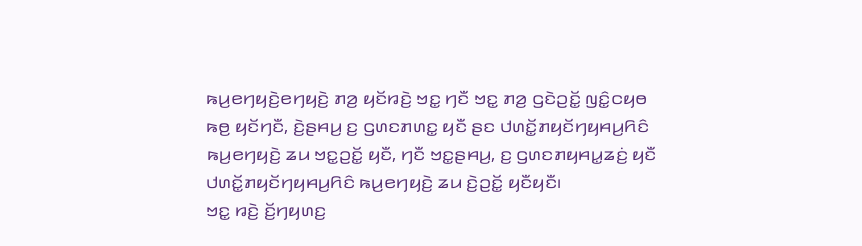ꤒꤣ꤬ꤕꤚꤟꤢꤧ꤬ꤕꤚꤟꤢꤧ꤬ ꤊꤤ꤬ ꤟꤢꤩꤙꤢꤧ꤬ ꤠꤢ꤭ ꤚꤢꤪ ꤠꤢ꤭ ꤊꤤ꤬ ꤞꤢꤧꤑꤢꤩ꤭ ꤜꤢꤨ꤭ꤍꤟꤥ ꤒꤥ꤬ ꤟꤢꤩꤚꤢꤪ, ꤢꤧ꤬ꤔꤌꤣ꤬ ꤢ꤬ ꤞꤛꤢꤊꤛꤢ꤭ ꤟꤢꤪ ꤔꤢ ꤓꤛꤢꤩ꤭ꤊꤟꤢꤩꤚꤟꤌꤣ꤬ꤖꤢꤨ ꤒꤣ꤬ꤕꤚꤟꤢꤧ꤬ ꤘꤣ ꤠꤢ꤭ꤑꤢꤩ꤭ ꤟꤢꤪ, ꤚꤢꤪ ꤠꤢ꤭ꤔꤌꤣ꤬, ꤢ꤬ ꤞꤛꤢꤊꤟꤌꤣ꤭ꤘꤢꤦ꤬ ꤟꤢꤪ ꤓꤛꤢꤩ꤭ꤊꤟꤢꤩꤚꤟꤌꤣ꤬ꤖꤢꤨ ꤒꤣ꤬ꤕꤚꤟꤢꤧ꤬ ꤘꤣ ꤢꤧ꤬ꤑꤢꤩ꤭ ꤟꤢꤪꤟꤢꤪ꤯
ꤠꤢ꤭ ꤙꤢꤧ꤬ ꤢꤩ꤬ꤚꤟꤛꤢ꤬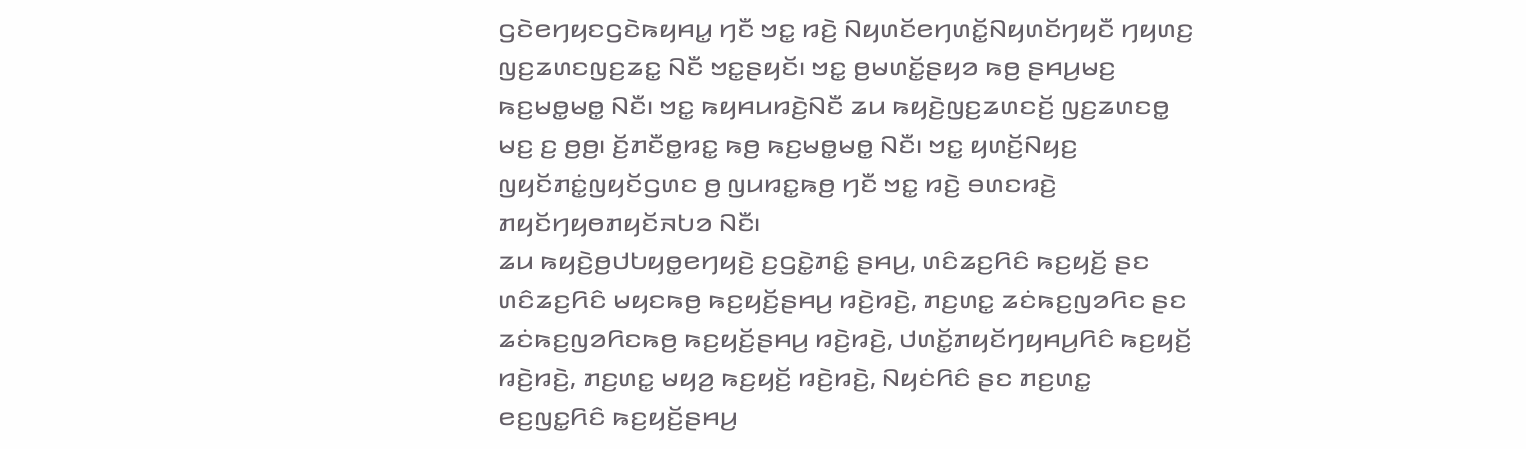ꤞꤢꤧꤕꤚꤟꤢꤞꤢꤧꤒꤟꤌꤣ꤭ ꤚꤢꤪ ꤠꤢ꤭ ꤙꤢꤧ꤬ ꤡꤟꤛꤢꤩꤕꤚꤛꤢꤩ꤭ꤡꤟꤛꤢꤩꤚꤟꤢꤪ ꤚꤟꤛꤢ꤬ ꤜꤢ꤬ꤘꤛꤢꤜꤢ꤬ꤘꤢ꤭ ꤡꤢꤪ ꤠꤢ꤭ꤔꤟꤢꤩ꤯ ꤠꤢ꤭ ꤥ꤬ꤗꤛꤢꤩ꤭ꤔꤟꤤ ꤒꤥ꤬ ꤔꤌꤣ꤬ꤗꤢ꤬ ꤒꤢ꤬ꤗꤥ꤭ꤗꤥ꤭ ꤡꤢꤪ꤯ ꤠꤢ꤭ ꤒꤟꤌꤣꤙꤢꤧ꤬ꤡꤢꤪ ꤘꤣ ꤒꤟꤢꤧ꤬ꤜꤢ꤬ꤘꤛꤢꤢꤩ꤬ ꤜꤢ꤬ꤘꤛꤢꤥ꤭ ꤗꤢ꤬ ꤢ꤬ ꤥ꤬ꤥ꤬꤯ ꤢꤩ꤬ꤊꤢꤪꤥ꤭ꤙꤢ꤭ ꤒꤥ꤬ ꤒꤢ꤬ꤗꤥ꤭ꤗꤥ꤭ ꤡꤢꤪ꤯ ꤠꤢ꤭ ꤟꤛꤢꤩ꤬ꤡꤟꤢ꤬ ꤜꤟꤢꤩꤊꤢꤦ꤭ꤜꤟꤢꤩꤞꤛꤢ ꤥ꤬ ꤜꤣꤙꤢ꤭ꤒꤥ꤬ ꤚꤢꤪ ꤠꤢ꤭ ꤙꤢꤧ꤬ ꤋꤛꤢꤙꤢꤧ꤬ ꤊꤟꤢꤩꤚꤟꤥꤊꤟꤢꤩꤏꤝꤤ ꤡꤢꤪ꤯
ꤘꤣ ꤒꤟꤢꤧ꤬ꤥ꤬ꤓꤝꤟꤥ꤭ꤕꤚꤟꤢꤧ꤬ ꤢ꤬ꤞꤢꤧ꤭ꤊꤢꤨ꤭ ꤔꤌꤣ꤬, ꤛꤢꤨꤘꤢ꤬ꤖꤢꤨ ꤒꤢ꤬ꤟꤢꤩ꤬ ꤔꤢ ꤛꤢꤨꤘꤢ꤬ꤖꤢꤨ ꤗꤟꤢꤒꤥ꤬ ꤒꤢ꤬ꤟꤢꤩ꤬ꤔꤌꤣ꤬ ꤙꤢꤧ꤬ꤙꤢꤧ꤬, ꤊꤢ꤬ꤛꤢ꤭ ꤘꤢꤦꤒꤢ꤬ꤜꤤꤖꤢ ꤔꤢ ꤘꤢꤦꤒꤢ꤬ꤜꤤꤖꤢꤒꤥ꤬ ꤒꤢ꤬ꤟꤢꤩ꤬ꤔꤌꤣ꤬ ꤙꤢꤧ꤬ꤙꤢꤧ꤬, ꤓꤛꤢꤩ꤭ꤊꤟꤢꤩꤚꤟꤌꤣ꤬ꤖꤢꤨ ꤒꤢ꤬ꤟꤢꤩ꤬ ꤙꤢꤧ꤬ꤙꤢꤧ꤬, ꤊꤢ꤬ꤛꤢ꤭ ꤗꤟꤤ꤬ ꤒꤢ꤬ꤟꤢꤩ꤬ ꤙꤢꤧ꤬ꤙꤢꤧ꤬, ꤡꤟꤢꤦꤖꤢꤨ ꤔꤢ ꤊꤢ꤬ꤛꤢ꤭ ꤕꤢ꤬ꤜꤢ꤭ꤖꤢꤨ ꤒꤢ꤬ꤟꤢꤩ꤬ꤔꤌꤣ꤬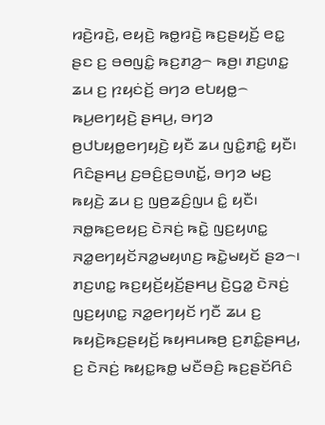ꤙꤢꤧ꤬ꤙꤢꤧ꤬, ꤕꤟꤢꤧ꤬ ꤒꤥ꤭ꤙꤢꤧ꤬ ꤒꤢ꤬ꤔꤟꤢꤩ꤬ ꤕꤢ꤭ ꤔꤢ ꤢ꤬ ꤋꤥꤜꤢꤨ꤭ ꤒꤢ꤬ꤊꤤ꤬꤮ ꤒꤥ꤬꤯ ꤊꤢ꤬ꤛꤢ꤭ ꤘꤣ ꤢ꤬ ꤐꤟꤢꤦꤢꤩ꤬ ꤋꤚꤤ ꤕꤝꤟꤥ꤭꤮ ꤒꤣ꤬ꤕꤚꤟꤢꤧ꤬ ꤔꤌꤣ꤬, ꤋꤚꤤ ꤥ꤬ꤓꤝꤟꤥ꤭ꤕꤚꤟꤢꤧ꤬ ꤟꤢꤪ ꤘꤣ ꤜꤢꤨ꤭ꤊꤢꤨ꤭ ꤟꤢꤪ꤯ ꤖꤢꤨꤔꤌꤣ꤬ ꤢ꤬ꤋꤢꤨ꤬ꤢ꤬ꤋꤛꤢꤩ꤭, ꤋꤚꤤ ꤗꤢ꤬ ꤒꤟꤢꤧ꤬ ꤘꤣ ꤢ꤬ ꤜꤥ꤬ꤘꤢꤨ꤬ꤜꤣ ꤢꤨ꤭ ꤟꤢꤪ꤯
ꤏꤥ꤭ꤒꤢ꤬ꤕꤟꤢ꤬ ꤢꤧꤏꤢꤦ꤬ ꤒꤢꤧ꤭ ꤜꤢ꤬ꤟꤛꤢ꤭ ꤏꤤ꤭ꤕꤚꤟꤢꤩꤏꤤ꤭ꤗꤟꤛꤢ꤬ ꤒꤢꤧ꤭ꤗꤟꤢꤩ ꤔꤤ꤮꤯ ꤊꤢ꤬ꤛꤢ꤭ ꤒꤢ꤬ꤟꤢꤩ꤬ꤟꤢꤩ꤬ꤔꤌꤣ꤬ ꤢꤧ꤬ꤞꤤ꤭ ꤢꤧꤏꤢꤦ꤬ ꤜꤢ꤬ꤟꤛꤢ꤭ ꤏꤤ꤭ꤕꤚꤟꤢꤩ ꤚꤢꤪ ꤘꤣ ꤢ꤬ ꤒꤟꤢꤧ꤬ꤒꤢ꤬ꤔꤟꤢꤩ꤬ ꤒꤟꤌꤣꤒꤥ꤬ ꤢ꤬ꤊꤢꤨ꤭ꤔꤌꤣ꤬, ꤢ꤬ ꤢꤧꤏꤢꤦ꤬ ꤒꤟꤢ꤭ꤒꤥ꤭ ꤗꤢꤪꤋꤢꤨ꤬ ꤒꤢ꤬ꤔꤢꤩꤖꤢꤨ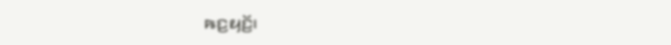ꤒꤢ꤬ꤟꤢꤩ꤬꤯